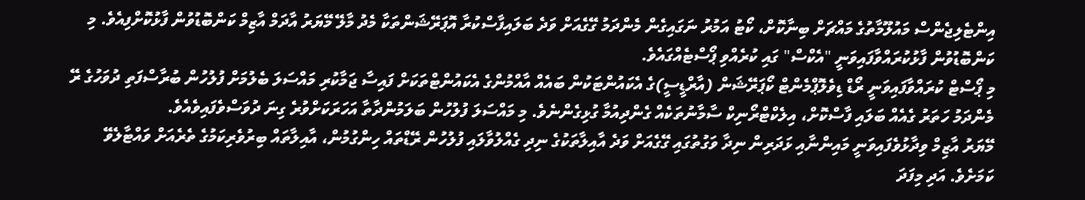އިންޓެލިޖެންސް މައުލޫމާތުގެ މައްޗަށް ބިނާކޮށް، ކޯޓު އަމުރު ނަގައިގެން މެންދަމު ގޭގެއަށް ވަދެ ބަލައިފާސްކުރާ އޮޕަރޭޝަންތަކާ މެދު މާލޭ މޭޔަރު އާދަމް އާޒިމް ކަންބޮޑުވުން ފާޅުކޮށްފިއެވެ. މި ކަންބޮޑުވުން ފާޅުކުރައްވާފައިވަނީ "އެކްސް" ގައި ކުރެއްވި ޕޯސްޓެއްގައެވެ.
މި ޕޯސްޓް ކުރައްވާފައިވަނީ ރޯޑް ޑިވެލޮޕްމެންޓް ކޯޕަރޭޝަން (އާރްޑީސީ)ގެ އެކައުންޓަކުން ބައެއް އާއްމުންގެ އެކައުންޓްތަކަށް ފައިސާ ޖަމާކުރި މައްސަލަ ބެލުމަށް ފުލުހުން ބުރާސްފަތި ދުވަހުގެ ރޭ މެންދަމު ހަތަރު ގެއެއް ބަލައި ފާސްކޮށް، އިލެކްޓްރޯނިކް ސާމާނުތަކެއް ގެންދިއުމާ ގުޅިގެންނެވެ. މި މައްސަލަ ފުލުހުން ބަލަމުންދާތާ އަހަރަކަށްވުރެ ގިނަ ދުވަސްވެފައިވެއެވެ.
މޭޔަރު އާޒިމް ވިދާޅުވެފައިވަނީ މައިންނާއި ޅަދަރިން ނިދާ ވަގުތުގައި ގޭގެއަށް ވަދެ އާއިލާތަކުގެ ނިދި ގެއްލުވާލައި ފުލުހުން ރޭޑްތައް ހިންގުމުން، އާއިލާތައް ބިރުވެރިކަމުގެ ތެރެއަށް ވައްޓާލެވޭ ކަމަށެވެ. އަދި މިފަދަ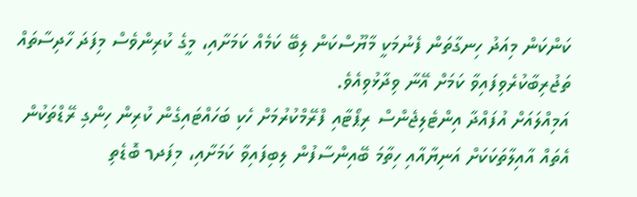ކަންކަން މިއަދު ހިނގާތަން ފެނުމަކީ މާޔޫސްކަން ލިބޭ ކަމެއް ކަމަށާއި، މީގެ ކުރިންވެސް މިފަދަ ހާދިސާތައް ތަޖުރިބާކުރެވިފައިވާ ކަމަށް އޭނާ ވިދާޅުވިއެވެ.
އަމިއްލައަށް އުފައްދާ އިންޓެލިޖެންސް ރިޕޯޓާއި ފްރޭމްކުރުމަށް ހެކި ބަހައްޓައިގެން ކުރިން ހިންގި ރޭޑްތަކުން އެތައް އާއިލާތަކަކަށް އަނިޔާއާއި ހިތާމަ ބޭއިންސާފުން ލިބިފައިވާ ކަމަށާއި، މިފަދา ބޮޑެތި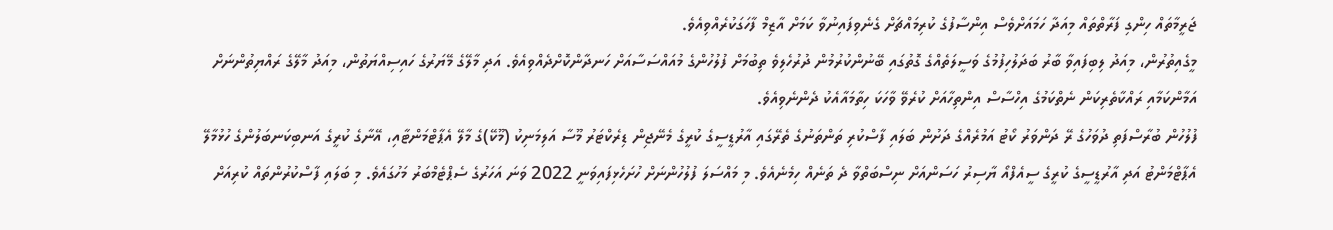ޖަރީމާތައް ހިންގި ފަރާތްތައް މިއަދާ ހަމައަށްވެސް އިންސާފުގެ ކުރިމައްޗަށް ގެނެވިފައިނުވާ ކަމަށް އާޒިމް ފާހަގަކުރެއްވިއެވެ.
މީގެއިތުރުން، މިއަދު ލިބިފައިވާ ބާރު ބަދަލުހިފުމުގެ ވަސީލަތެއްގެ ގޮތުގައި ބޭނުންކުރުމުން ދުރުހެލިވެ ތިބުމަށް ފުލުހުންގެ މުއައްސަސާއަށް ހަނދާންކޮށްދެއްވިއެވެ. އަދި މާލޭގެ މޭޔަރުގެ ހައިސިއްޔަތުން، މިއަދު މާލޭގެ ރައްޔިތުންނަށް އަމާންކަމާއި ރައްކާތެރިކަން ނެތްކަމުގެ އިހްސާސް އިންތިހާއަށް ކުރެވޭ ވާހަކަ ހިތާމައާއެކު ދެންނެވިއެވެ.
ފުލުހުން ބުރާސްފަތި ދުވަހުގެ ރޭ ދަންވަރު ކޯޓު އަމުރެއްގެ ދަށުން ބަލައި ފާސްކުރި ތަންތަނުގެ ތެރޭގައި އާރުޑީސީގެ ކުރީގެ މެނޭޖިން ޑިރެކްޓަރު މޫސާ އަލިމަނިކު (މޫކޭ)ގެ މާލޭ އެޕާޓްމަންޓާއި، އޭނާގެ ކުރީގެ އަނބިކަނބަލުންގެ ހުޅުމާލޭ އެޕާޓްމަންޓު އަދި އާރުޑީސީގެ ކުރީގެ ސީއެފްއޯ ޔާސިރު ހަސަންއަށް ނިސްބަތްވާ ދެ ތަނެއް ހިމެނެއެވެ. މި މައްސަލަ ފުލުހުންނަށް ހުށަހެޅިފައިވަނީ 2022 ވަނަ އަހަރުގެ ސެޕްޓެމްބަރު މަހުގައެވެ. މި ބަލައި ފާސްކުރުންތައް ކުރިއަށް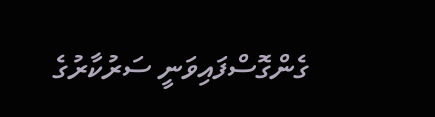ގެންގޮސްފައިވަނީ ސަރުކާރުގެ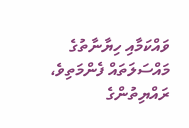ވައްކަމާއި ހިޔާނާތުގެ މައްސަލަތައް ފެންމަތިވެ، ރައްޔިތުންގެ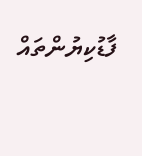ފާޑުކިޔުންތައް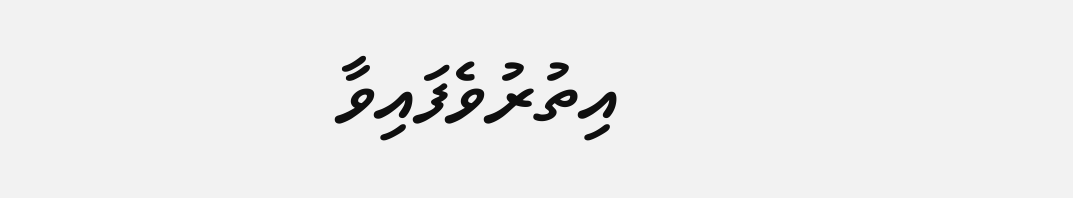އިތުރުވެފައިވާ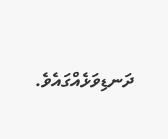ދަނޑިވަޅެއްގައެވެ.